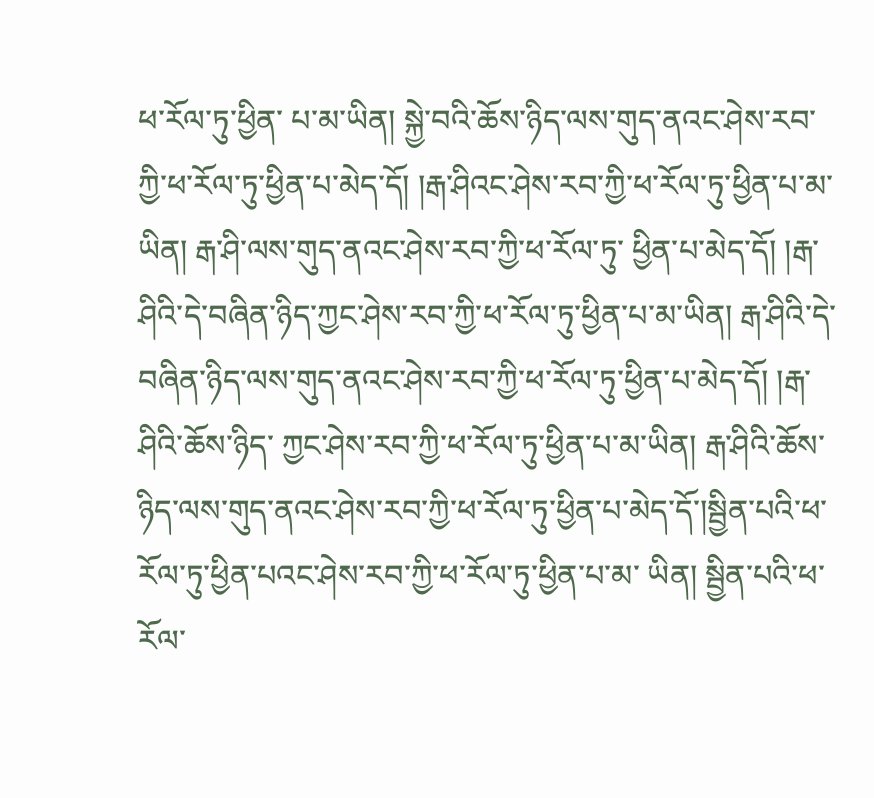ཕ་རོལ་ཏུ་ཕྱིན་ པ་མ་ཡིན། སྐྱེ་བའི་ཆོས་ཉིད་ལས་གུད་ནའང་ཤེས་རབ་ཀྱི་ཕ་རོལ་ཏུ་ཕྱིན་པ་མེད་དོ། །རྒ་ཤིའང་ཤེས་རབ་ཀྱི་ཕ་རོལ་ཏུ་ཕྱིན་པ་མ་ཡིན། རྒ་ཤི་ལས་གུད་ནའང་ཤེས་རབ་ཀྱི་ཕ་རོལ་ཏུ་ ཕྱིན་པ་མེད་དོ། །རྒ་ཤིའི་དེ་བཞིན་ཉིད་ཀྱང་ཤེས་རབ་ཀྱི་ཕ་རོལ་ཏུ་ཕྱིན་པ་མ་ཡིན། རྒ་ཤིའི་དེ་བཞིན་ཉིད་ལས་གུད་ནའང་ཤེས་རབ་ཀྱི་ཕ་རོལ་ཏུ་ཕྱིན་པ་མེད་དོ། །རྒ་ཤིའི་ཆོས་ཉིད་ ཀྱང་ཤེས་རབ་ཀྱི་ཕ་རོལ་ཏུ་ཕྱིན་པ་མ་ཡིན། རྒ་ཤིའི་ཆོས་ཉིད་ལས་གུད་ནའང་ཤེས་རབ་ཀྱི་ཕ་རོལ་ཏུ་ཕྱིན་པ་མེད་དོ་།སྦྱིན་པའི་ཕ་རོལ་ཏུ་ཕྱིན་པའང་ཤེས་རབ་ཀྱི་ཕ་རོལ་ཏུ་ཕྱིན་པ་མ་ ཡིན། སྦྱིན་པའི་ཕ་རོལ་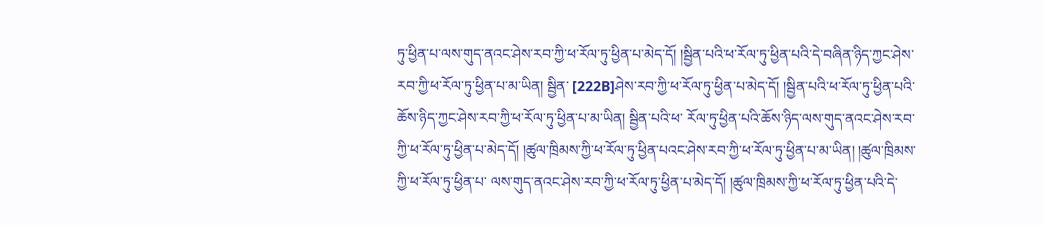ཏུ་ཕྱིན་པ་ལས་གུད་ནའང་ཤེས་རབ་ཀྱི་ཕ་རོལ་ཏུ་ཕྱིན་པ་མེད་དོ། །སྦྱིན་པའི་ཕ་རོལ་ཏུ་ཕྱིན་པའི་དེ་བཞིན་ཉིད་ཀྱང་ཤེས་རབ་ཀྱི་ཕ་རོལ་ཏུ་ཕྱིན་པ་མ་ཡིན། སྦྱིན་ [222B]ཤེས་རབ་ཀྱི་ཕ་རོལ་ཏུ་ཕྱིན་པ་མེད་དོ། །སྦྱིན་པའི་ཕ་རོལ་ཏུ་ཕྱིན་པའི་ཆོས་ཉིད་ཀྱང་ཤེས་རབ་ཀྱི་ཕ་རོལ་ཏུ་ཕྱིན་པ་མ་ཡིན། སྦྱིན་པའི་ཕ་ རོལ་ཏུ་ཕྱིན་པའི་ཆོས་ཉིད་ལས་གུད་ནའང་ཤེས་རབ་ཀྱི་ཕ་རོལ་ཏུ་ཕྱིན་པ་མེད་དོ། །ཚུལ་ཁྲིམས་ཀྱི་ཕ་རོལ་ཏུ་ཕྱིན་པའང་ཤེས་རབ་ཀྱི་ཕ་རོལ་ཏུ་ཕྱིན་པ་མ་ཡིན། །ཚུལ་ཁྲིམས་ཀྱི་ཕ་རོལ་ཏུ་ཕྱིན་པ་ ལས་གུད་ནའང་ཤེས་རབ་ཀྱི་ཕ་རོལ་ཏུ་ཕྱིན་པ་མེད་དོ། །ཚུལ་ཁྲིམས་ཀྱི་ཕ་རོལ་ཏུ་ཕྱིན་པའི་དེ་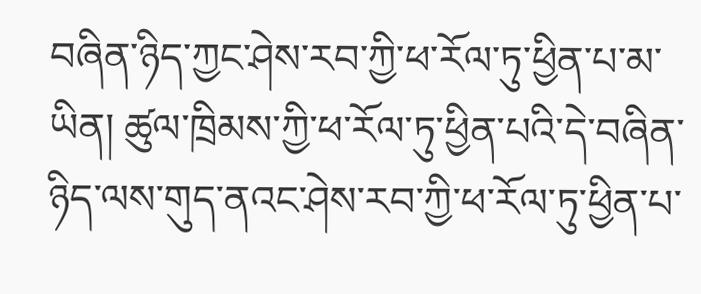བཞིན་ཉིད་ཀྱང་ཤེས་རབ་ཀྱི་ཕ་རོལ་ཏུ་ཕྱིན་པ་མ་ཡིན། ཚུལ་ཁྲིམས་ཀྱི་ཕ་རོལ་ཏུ་ཕྱིན་པའི་དེ་བཞིན་ ཉིད་ལས་གུད་ནའང་ཤེས་རབ་ཀྱི་ཕ་རོལ་ཏུ་ཕྱིན་པ་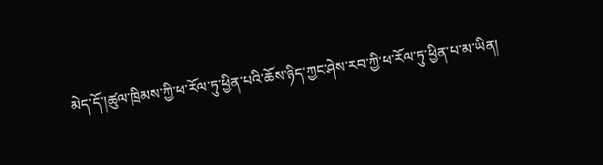མེད་དོ་།ཚུལ་ཁྲིམས་ཀྱི་ཕ་རོལ་ཏུ་ཕྱིན་པའི་ཆོས་ཉིད་ཀྱང་ཤེས་རབ་ཀྱི་ཕ་རོལ་ཏུ་ཕྱིན་པ་མ་ཡིན།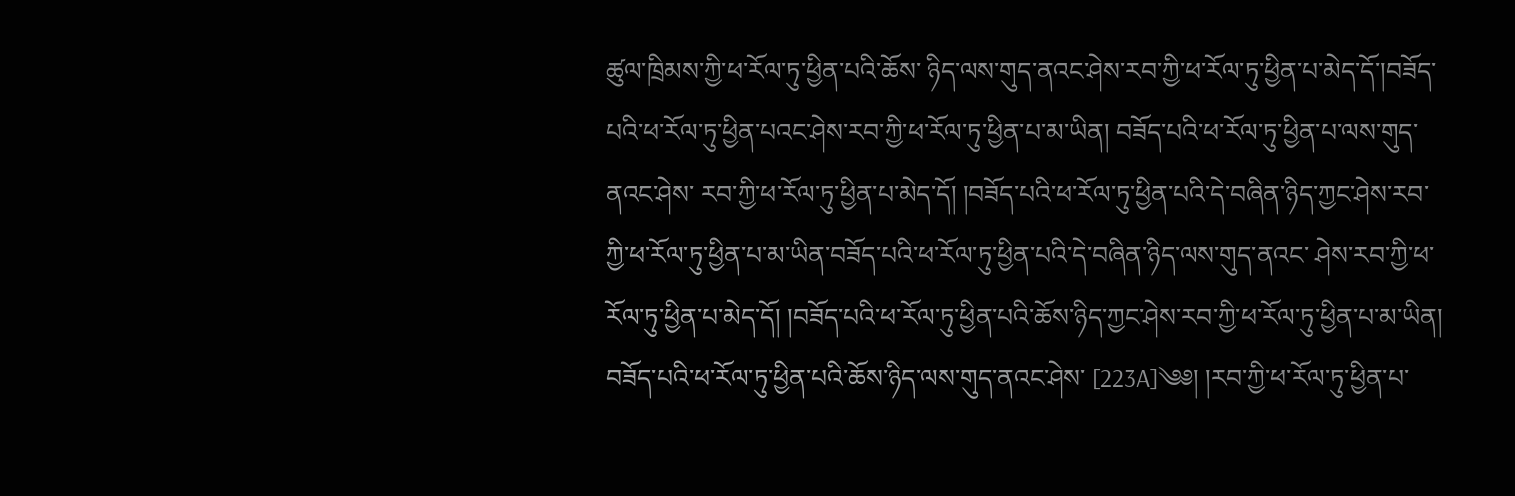ཚུལ་ཁྲིམས་ཀྱི་ཕ་རོལ་ཏུ་ཕྱིན་པའི་ཆོས་ ཉིད་ལས་གུད་ནའང་ཤེས་རབ་ཀྱི་ཕ་རོལ་ཏུ་ཕྱིན་པ་མེད་དོ་།བཟོད་པའི་ཕ་རོལ་ཏུ་ཕྱིན་པའང་ཤེས་རབ་ཀྱི་ཕ་རོལ་ཏུ་ཕྱིན་པ་མ་ཡིན། བཟོད་པའི་ཕ་རོལ་ཏུ་ཕྱིན་པ་ལས་གུད་ནའང་ཤེས་ རབ་ཀྱི་ཕ་རོལ་ཏུ་ཕྱིན་པ་མེད་དོ། །བཟོད་པའི་ཕ་རོལ་ཏུ་ཕྱིན་པའི་དེ་བཞིན་ཉིད་ཀྱང་ཤེས་རབ་ཀྱི་ཕ་རོལ་ཏུ་ཕྱིན་པ་མ་ཡིན་བཟོད་པའི་ཕ་རོལ་ཏུ་ཕྱིན་པའི་དེ་བཞིན་ཉིད་ལས་གུད་ནའང་ ཤེས་རབ་ཀྱི་ཕ་རོལ་ཏུ་ཕྱིན་པ་མེད་དོ། །བཟོད་པའི་ཕ་རོལ་ཏུ་ཕྱིན་པའི་ཆོས་ཉིད་ཀྱང་ཤེས་རབ་ཀྱི་ཕ་རོལ་ཏུ་ཕྱིན་པ་མ་ཡིན། བཟོད་པའི་ཕ་རོལ་ཏུ་ཕྱིན་པའི་ཆོས་ཉིད་ལས་གུད་ནའང་ཤེས་ [223A]༄༅། །རབ་ཀྱི་ཕ་རོལ་ཏུ་ཕྱིན་པ་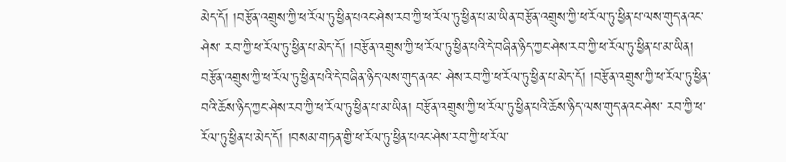མེད་དོ། །བརྩོན་འགྲུས་ཀྱི་ཕ་རོལ་ཏུ་ཕྱིན་པའང་ཤེས་རབ་ཀྱི་ཕ་རོལ་ཏུ་ཕྱིན་པ་མ་ཡིན་བརྩོན་འགྲུས་ཀྱི་ཕ་རོལ་ཏུ་ཕྱིན་པ་ལས་གུད་ནའང་ཤེས་ རབ་ཀྱི་ཕ་རོལ་ཏུ་ཕྱིན་པ་མེད་དོ། །བརྩོན་འགྲུས་ཀྱི་ཕ་རོལ་ཏུ་ཕྱིན་པའི་དེ་བཞིན་ཉིད་ཀྱང་ཤེས་རབ་ཀྱི་ཕ་རོལ་ཏུ་ཕྱིན་པ་མ་ཡིན། བརྩོན་འགྲུས་ཀྱི་ཕ་རོལ་ཏུ་ཕྱིན་པའི་དེ་བཞིན་ཉིད་ལས་གུད་ནའང་ ཤེས་རབ་ཀྱི་ཕ་རོལ་ཏུ་ཕྱིན་པ་མེད་དོ། །བརྩོན་འགྲུས་ཀྱི་ཕ་རོལ་ཏུ་ཕྱིན་བའི་ཆོས་ཉིད་ཀྱང་ཤེས་རབ་ཀྱི་ཕ་རོལ་ཏུ་ཕྱིན་པ་མ་ཡིན། བརྩོན་འགྲུས་ཀྱི་ཕ་རོལ་ཏུ་ཕྱིན་པའི་ཆོས་ཉིད་ལས་གུད་ནའང་ཤེས་ རབ་ཀྱི་ཕ་རོལ་ཏུ་ཕྱིན་པ་མེད་དོ། །བསམ་གཏན་གྱི་ཕ་རོལ་ཏུ་ཕྱིན་པའང་ཤེས་རབ་ཀྱི་ཕ་རོལ་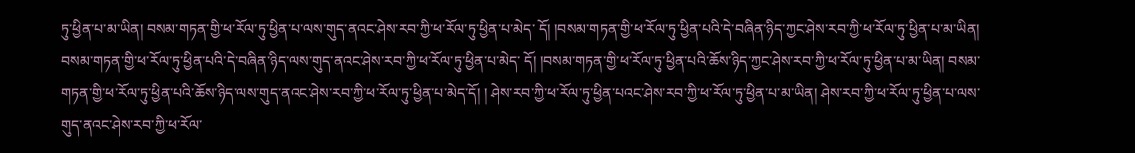ཏུ་ཕྱིན་པ་མ་ཡིན། བསམ་གཏན་གྱི་ཕ་རོལ་ཏུ་ཕྱིན་པ་ལས་གུད་ནའང་ཤེས་རབ་ཀྱི་ཕ་རོལ་ཏུ་ཕྱིན་པ་མེད་ དོ། །བསམ་གཏན་གྱི་ཕ་རོལ་ཏུ་ཕྱིན་པའི་དེ་བཞིན་ཉིད་ཀྱང་ཤེས་རབ་ཀྱི་ཕ་རོལ་ཏུ་ཕྱིན་པ་མ་ཡིན། བསམ་གཏན་གྱི་ཕ་རོལ་ཏུ་ཕྱིན་པའི་དེ་བཞིན་ཉིད་ལས་གུད་ནའང་ཤེས་རབ་ཀྱི་ཕ་རོལ་ཏུ་ཕྱིན་པ་མེད་ དོ། །བསམ་གཏན་གྱི་ཕ་རོལ་ཏུ་ཕྱིན་པའི་ཆོས་ཉིད་ཀྱང་ཤེས་རབ་ཀྱི་ཕ་རོལ་ཏུ་ཕྱིན་པ་མ་ཡིན། བསམ་གཏན་གྱི་ཕ་རོལ་ཏུ་ཕྱིན་པའི་ཆོས་ཉིད་ལས་གུད་ནའང་ཤེས་རབ་ཀྱི་ཕ་རོལ་ཏུ་ཕྱིན་པ་མེད་དོ། ། ཤེས་རབ་ཀྱི་ཕ་རོལ་ཏུ་ཕྱིན་པའང་ཤེས་རབ་ཀྱི་ཕ་རོལ་ཏུ་ཕྱིན་པ་མ་ཡིན། ཤེས་རབ་ཀྱི་ཕ་རོལ་ཏུ་ཕྱིན་པ་ལས་གུད་ནའང་ཤེས་རབ་ཀྱི་ཕ་རོལ་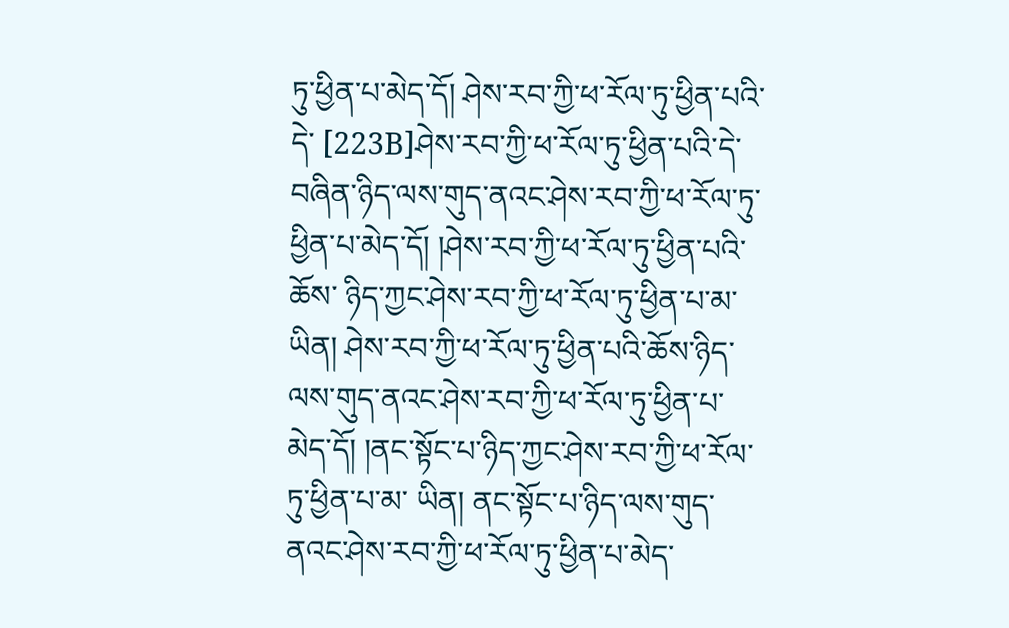ཏུ་ཕྱིན་པ་མེད་དོ། ཤེས་རབ་ཀྱི་ཕ་རོལ་ཏུ་ཕྱིན་པའི་དེ་ [223B]ཤེས་རབ་ཀྱི་ཕ་རོལ་ཏུ་ཕྱིན་པའི་དེ་བཞིན་ཉིད་ལས་གུད་ནའང་ཤེས་རབ་ཀྱི་ཕ་རོལ་ཏུ་ཕྱིན་པ་མེད་དོ། །ཤེས་རབ་ཀྱི་ཕ་རོལ་ཏུ་ཕྱིན་པའི་ཆོས་ ཉིད་ཀྱང་ཤེས་རབ་ཀྱི་ཕ་རོལ་ཏུ་ཕྱིན་པ་མ་ཡིན། ཤེས་རབ་ཀྱི་ཕ་རོལ་ཏུ་ཕྱིན་པའི་ཆོས་ཉིད་ལས་གུད་ནའང་ཤེས་རབ་ཀྱི་ཕ་རོལ་ཏུ་ཕྱིན་པ་མེད་དོ། །ནང་སྟོང་པ་ཉིད་ཀྱང་ཤེས་རབ་ཀྱི་ཕ་རོལ་ཏུ་ཕྱིན་པ་མ་ ཡིན། ནང་སྟོང་པ་ཉིད་ལས་གུད་ནའང་ཤེས་རབ་ཀྱི་ཕ་རོལ་ཏུ་ཕྱིན་པ་མེད་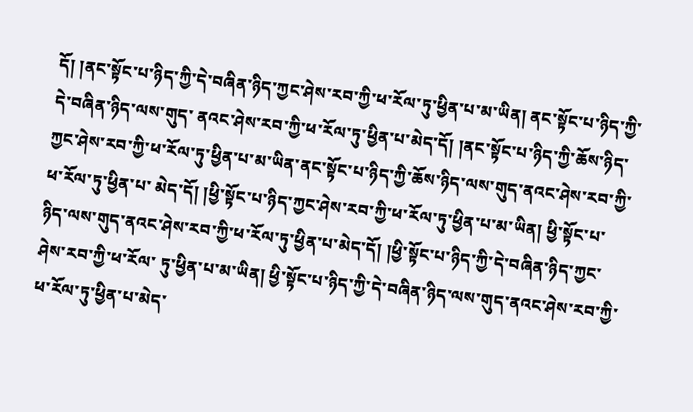དོ། །ནང་སྟོང་པ་ཉིད་ཀྱི་དེ་བཞིན་ཉིད་ཀྱང་ཤེས་རབ་ཀྱི་ཕ་རོལ་ཏུ་ཕྱིན་པ་མ་ཡིན། ནང་སྟོང་པ་ཉིད་ཀྱི་དེ་བཞིན་ཉིད་ལས་གུད་ ནའང་ཤེས་རབ་ཀྱི་ཕ་རོལ་ཏུ་ཕྱིན་པ་མེད་དོ། །ནང་སྟོང་པ་ཉིད་ཀྱི་ཆོས་ཉིད་ཀྱང་ཤེས་རབ་ཀྱི་ཕ་རོལ་ཏུ་ཕྱིན་པ་མ་ཡིན་ནང་སྟོང་པ་ཉིད་ཀྱི་ཆོས་ཉིད་ལས་གུད་ནའང་ཤེས་རབ་ཀྱི་ཕ་རོལ་ཏུ་ཕྱིན་པ་ མེད་དོ། །ཕྱི་སྟོང་པ་ཉིད་ཀྱང་ཤེས་རབ་ཀྱི་ཕ་རོལ་ཏུ་ཕྱིན་པ་མ་ཡིན། ཕྱི་སྟོང་པ་ཉིད་ལས་གུད་ནའང་ཤེས་རབ་ཀྱི་ཕ་རོལ་ཏུ་ཕྱིན་པ་མེད་དོ། །ཕྱི་སྟོང་པ་ཉིད་ཀྱི་དེ་བཞིན་ཉིད་ཀྱང་ཤེས་རབ་ཀྱི་ཕ་རོལ་ ཏུ་ཕྱིན་པ་མ་ཡིན། ཕྱི་སྟོང་པ་ཉིད་ཀྱི་དེ་བཞིན་ཉིད་ལས་གུད་ནའང་ཤེས་རབ་ཀྱི་ཕ་རོལ་ཏུ་ཕྱིན་པ་མེད་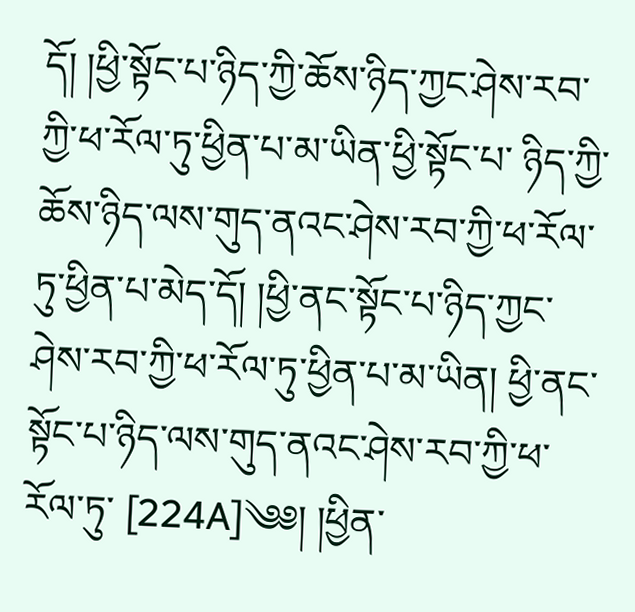དོ། །ཕྱི་སྟོང་པ་ཉིད་ཀྱི་ཆོས་ཉིད་ཀྱང་ཤེས་རབ་ཀྱི་ཕ་རོལ་ཏུ་ཕྱིན་པ་མ་ཡིན་ཕྱི་སྟོང་པ་ ཉིད་ཀྱི་ཆོས་ཉིད་ལས་གུད་ནའང་ཤེས་རབ་ཀྱི་ཕ་རོལ་ཏུ་ཕྱིན་པ་མེད་དོ། །ཕྱི་ནང་སྟོང་པ་ཉིད་ཀྱང་ཤེས་རབ་ཀྱི་ཕ་རོལ་ཏུ་ཕྱིན་པ་མ་ཡིན། ཕྱི་ནང་སྟོང་པ་ཉིད་ལས་གུད་ནའང་ཤེས་རབ་ཀྱི་ཕ་རོལ་ཏུ་ [224A]༄༅། །ཕྱིན་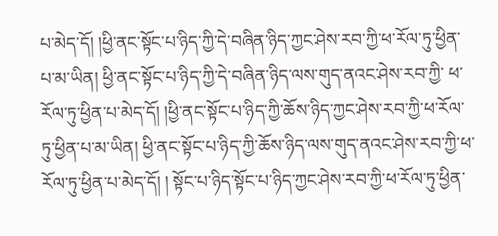པ་མེད་དོ། །ཕྱི་ནང་སྟོང་པ་ཉིད་ཀྱི་དེ་བཞིན་ཉིད་ཀྱང་ཤེས་རབ་ཀྱི་ཕ་རོལ་ཏུ་ཕྱིན་པ་མ་ཡིན། ཕྱི་ནང་སྟོང་པ་ཉིད་ཀྱི་དེ་བཞིན་ཉིད་ལས་གུད་ནའང་ཤེས་རབ་ཀྱི་ ཕ་རོལ་ཏུ་ཕྱིན་པ་མེད་དོ། །ཕྱི་ནང་སྟོང་པ་ཉིད་ཀྱི་ཆོས་ཉིད་ཀྱང་ཤེས་རབ་ཀྱི་ཕ་རོལ་ཏུ་ཕྱིན་པ་མ་ཡིན། ཕྱི་ནང་སྟོང་པ་ཉིད་ཀྱི་ཆོས་ཉིད་ལས་གུད་ནའང་ཤེས་རབ་ཀྱི་ཕ་རོལ་ཏུ་ཕྱིན་པ་མེད་དོ། ། སྟོང་པ་ཉིད་སྟོང་པ་ཉིད་ཀྱང་ཤེས་རབ་ཀྱི་ཕ་རོལ་ཏུ་ཕྱིན་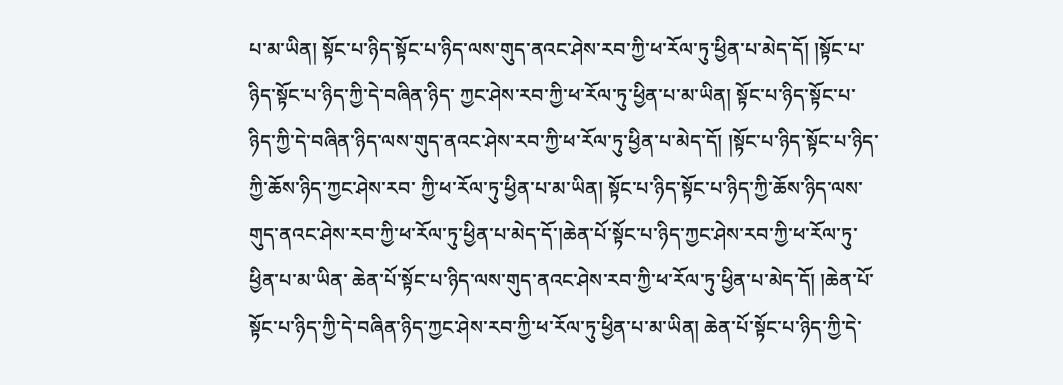པ་མ་ཡིན། སྟོང་པ་ཉིད་སྟོང་པ་ཉིད་ལས་གུད་ནའང་ཤེས་རབ་ཀྱི་ཕ་རོལ་ཏུ་ཕྱིན་པ་མེད་དོ། །སྟོང་པ་ཉིད་སྟོང་པ་ཉིད་ཀྱི་དེ་བཞིན་ཉིད་ ཀྱང་ཤེས་རབ་ཀྱི་ཕ་རོལ་ཏུ་ཕྱིན་པ་མ་ཡིན། སྟོང་པ་ཉིད་སྟོང་པ་ཉིད་ཀྱི་དེ་བཞིན་ཉིད་ལས་གུད་ནའང་ཤེས་རབ་ཀྱི་ཕ་རོལ་ཏུ་ཕྱིན་པ་མེད་དོ། །སྟོང་པ་ཉིད་སྟོང་པ་ཉིད་ཀྱི་ཆོས་ཉིད་ཀྱང་ཤེས་རབ་ ཀྱི་ཕ་རོལ་ཏུ་ཕྱིན་པ་མ་ཡིན། སྟོང་པ་ཉིད་སྟོང་པ་ཉིད་ཀྱི་ཆོས་ཉིད་ལས་གུད་ནའང་ཤེས་རབ་ཀྱི་ཕ་རོལ་ཏུ་ཕྱིན་པ་མེད་དོ་།ཆེན་པོ་སྟོང་པ་ཉིད་ཀྱང་ཤེས་རབ་ཀྱི་ཕ་རོལ་ཏུ་ཕྱིན་པ་མ་ཡིན་ ཆེན་པོ་སྟོང་པ་ཉིད་ལས་གུད་ནའང་ཤེས་རབ་ཀྱི་ཕ་རོལ་ཏུ་ཕྱིན་པ་མེད་དོ། །ཆེན་པོ་སྟོང་པ་ཉིད་ཀྱི་དེ་བཞིན་ཉིད་ཀྱང་ཤེས་རབ་ཀྱི་ཕ་རོལ་ཏུ་ཕྱིན་པ་མ་ཡིན། ཆེན་པོ་སྟོང་པ་ཉིད་ཀྱི་དེ་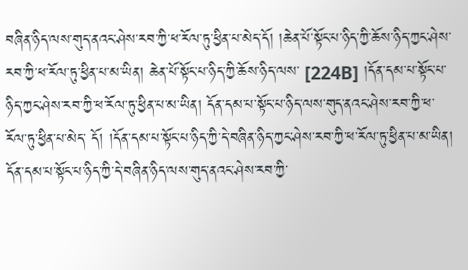བཞིན་ཉིད་ལས་གུད་ནའང་ཤེས་རབ་ཀྱི་ཕ་རོལ་ཏུ་ཕྱིན་པ་མེད་དོ། །ཆེན་པོ་སྟོང་པ་ཉིད་ཀྱི་ཆོས་ཉིད་ཀྱང་ཤེས་རབ་ཀྱི་ཕ་རོལ་ཏུ་ཕྱིན་པ་མ་ཡིན། ཆེན་པོ་སྟོང་པ་ཉིད་ཀྱི་ཆོས་ཉིད་ལས་ [224B] །དོན་དམ་པ་སྟོང་པ་ཉིད་ཀྱང་ཤེས་རབ་ཀྱི་ཕ་རོལ་ཏུ་ཕྱིན་པ་མ་ཡིན། དོན་དམ་པ་སྟོང་པ་ཉིད་ལས་གུད་ནའང་ཤེས་རབ་ཀྱི་ཕ་རོལ་ཏུ་ཕྱིན་པ་མེད་ དོ། །དོན་དམ་པ་སྟོང་པ་ཉིད་ཀྱི་དེ་བཞིན་ཉིད་ཀྱང་ཤེས་རབ་ཀྱི་ཕ་རོལ་ཏུ་ཕྱིན་པ་མ་ཡིན། དོན་དམ་པ་སྟོང་པ་ཉིད་ཀྱི་དེ་བཞིན་ཉིད་ལས་གུད་ནའང་ཤེས་རབ་ཀྱི་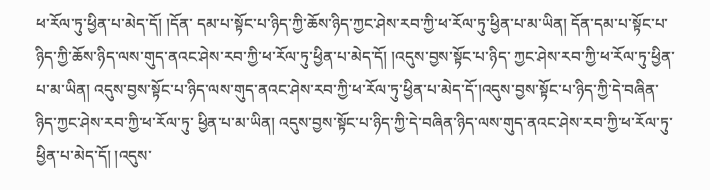ཕ་རོལ་ཏུ་ཕྱིན་པ་མེད་དོ། །དོན་ དམ་པ་སྟོང་པ་ཉིད་ཀྱི་ཆོས་ཉིད་ཀྱང་ཤེས་རབ་ཀྱི་ཕ་རོལ་ཏུ་ཕྱིན་པ་མ་ཡིན། དོན་དམ་པ་སྟོང་པ་ཉིད་ཀྱི་ཆོས་ཉིད་ལས་གུད་ནའང་ཤེས་རབ་ཀྱི་ཕ་རོལ་ཏུ་ཕྱིན་པ་མེད་དོ། །འདུས་བྱས་སྟོང་པ་ཉིད་ ཀྱང་ཤེས་རབ་ཀྱི་ཕ་རོལ་ཏུ་ཕྱིན་པ་མ་ཡིན། འདུས་བྱས་སྟོང་པ་ཉིད་ལས་གུད་ནའང་ཤེས་རབ་ཀྱི་ཕ་རོལ་ཏུ་ཕྱིན་པ་མེད་དོ་།འདུས་བྱས་སྟོང་པ་ཉིད་ཀྱི་དེ་བཞིན་ཉིད་ཀྱང་ཤེས་རབ་ཀྱི་ཕ་རོལ་ཏུ་ ཕྱིན་པ་མ་ཡིན། འདུས་བྱས་སྟོང་པ་ཉིད་ཀྱི་དེ་བཞིན་ཉིད་ལས་གུད་ནའང་ཤེས་རབ་ཀྱི་ཕ་རོལ་ཏུ་ཕྱིན་པ་མེད་དོ། །འདུས་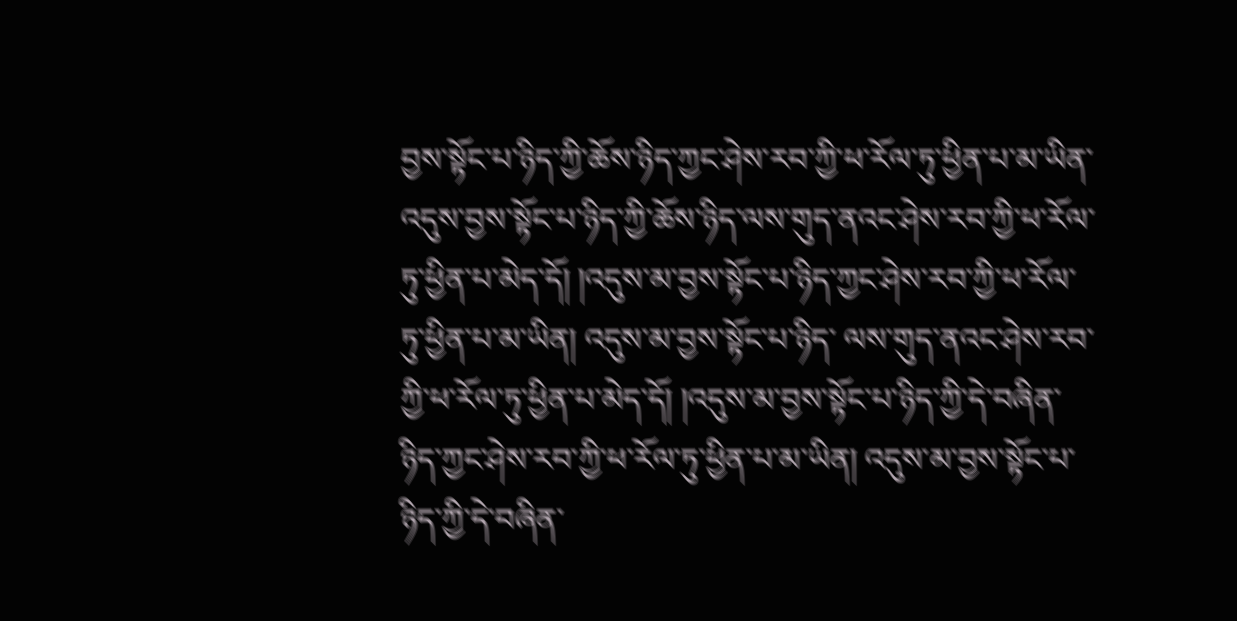བྱས་སྟོང་པ་ཉིད་ཀྱི་ཆོས་ཉིད་ཀྱང་ཤེས་རབ་ཀྱི་ཕ་རོལ་ཏུ་ཕྱིན་པ་མ་ཡིན་ འདུས་བྱས་སྟོང་པ་ཉིད་ཀྱི་ཆོས་ཉིད་ལས་གུད་ནའང་ཤེས་རབ་ཀྱི་ཕ་རོལ་ཏུ་ཕྱིན་པ་མེད་དོ། །འདུས་མ་བྱས་སྟོང་པ་ཉིད་ཀྱང་ཤེས་རབ་ཀྱི་ཕ་རོལ་ཏུ་ཕྱིན་པ་མ་ཡིན། འདུས་མ་བྱས་སྟོང་པ་ཉིད་ ལས་གུད་ནའང་ཤེས་རབ་ཀྱི་ཕ་རོལ་ཏུ་ཕྱིན་པ་མེད་དོ། །འདུས་མ་བྱས་སྟོང་པ་ཉིད་ཀྱི་དེ་བཞིན་ཉིད་ཀྱང་ཤེས་རབ་ཀྱི་ཕ་རོལ་ཏུ་ཕྱིན་པ་མ་ཡིན། འདུས་མ་བྱས་སྟོང་པ་ཉིད་ཀྱི་དེ་བཞིན་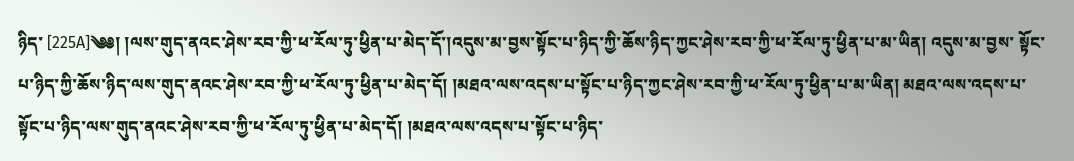ཉིད་ [225A]༄༅། །ལས་གུད་ནའང་ཤེས་རབ་ཀྱི་ཕ་རོལ་ཏུ་ཕྱིན་པ་མེད་དོ་།འདུས་མ་བྱས་སྟོང་པ་ཉིད་ཀྱི་ཆོས་ཉིད་ཀྱང་ཤེས་རབ་ཀྱི་ཕ་རོལ་ཏུ་ཕྱིན་པ་མ་ཡིན། འདུས་མ་བྱས་ སྟོང་པ་ཉིད་ཀྱི་ཆོས་ཉིད་ལས་གུད་ནའང་ཤེས་རབ་ཀྱི་ཕ་རོལ་ཏུ་ཕྱིན་པ་མེད་དོ། །མཐའ་ལས་འདས་པ་སྟོང་པ་ཉིད་ཀྱང་ཤེས་རབ་ཀྱི་ཕ་རོལ་ཏུ་ཕྱིན་པ་མ་ཡིན། མཐའ་ལས་འདས་པ་ སྟོང་པ་ཉིད་ལས་གུད་ནའང་ཤེས་རབ་ཀྱི་ཕ་རོལ་ཏུ་ཕྱིན་པ་མེད་དོ། །མཐའ་ལས་འདས་པ་སྟོང་པ་ཉིད་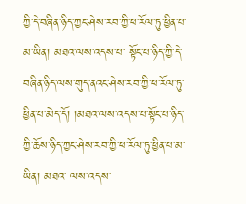ཀྱི་དེ་བཞིན་ཉིད་ཀྱང་ཤེས་རབ་ཀྱི་ཕ་རོལ་ཏུ་ཕྱིན་པ་མ་ཡིན། མཐའ་ལས་འདས་པ་ སྟོང་པ་ཉིད་ཀྱི་དེ་བཞིན་ཉིད་ལས་གུད་ནའང་ཤེས་རབ་ཀྱི་ཕ་རོལ་ཏུ་ཕྱིན་པ་མེད་དོ། །མཐའ་ལས་འདས་པ་སྟོང་པ་ཉིད་ཀྱི་ཆོས་ཉིད་ཀྱང་ཤེས་རབ་ཀྱི་ཕ་རོལ་ཏུ་ཕྱིན་པ་མ་ཡིན། མཐའ་ ལས་འདས་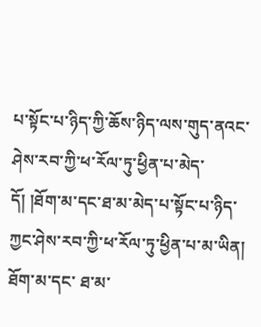པ་སྟོང་པ་ཉིད་ཀྱི་ཆོས་ཉིད་ལས་གུད་ནའང་ཤེས་རབ་ཀྱི་ཕ་རོལ་ཏུ་ཕྱིན་པ་མེད་དོ། །ཐོག་མ་དང་ཐ་མ་མེད་པ་སྟོང་པ་ཉིད་ཀྱང་ཤེས་རབ་ཀྱི་ཕ་རོལ་ཏུ་ཕྱིན་པ་མ་ཡིན། ཐོག་མ་དང་ ཐ་མ་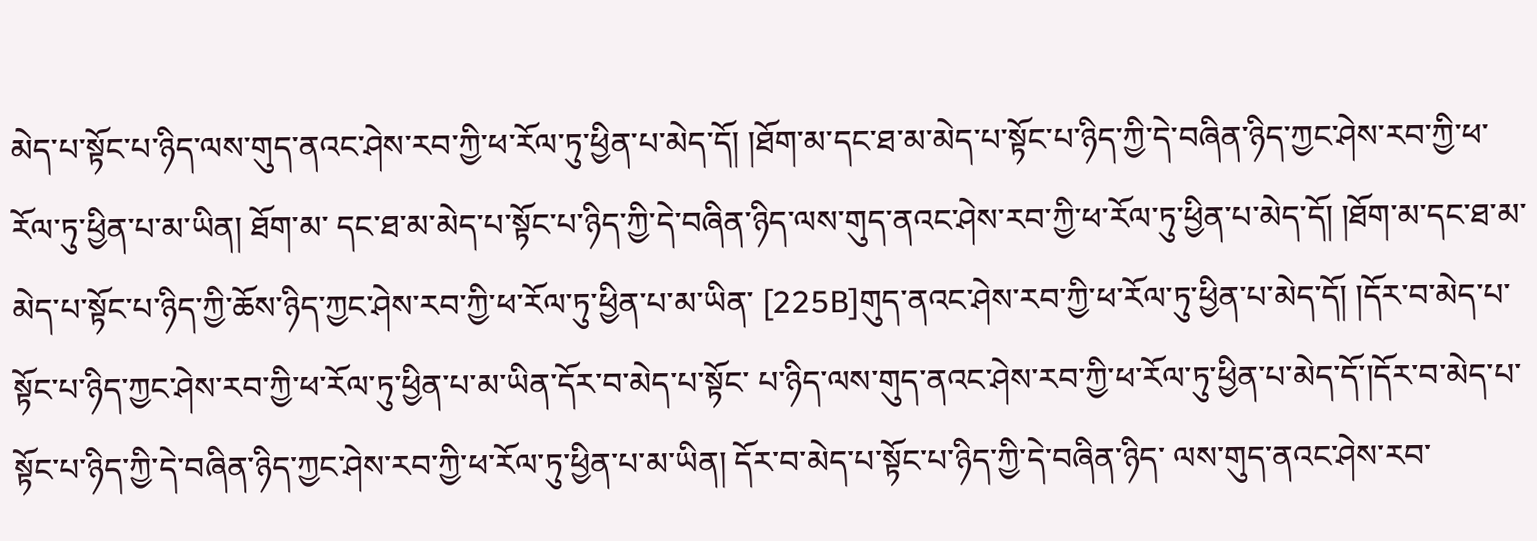མེད་པ་སྟོང་པ་ཉིད་ལས་གུད་ནའང་ཤེས་རབ་ཀྱི་ཕ་རོལ་ཏུ་ཕྱིན་པ་མེད་དོ། །ཐོག་མ་དང་ཐ་མ་མེད་པ་སྟོང་པ་ཉིད་ཀྱི་དེ་བཞིན་ཉིད་ཀྱང་ཤེས་རབ་ཀྱི་ཕ་རོལ་ཏུ་ཕྱིན་པ་མ་ཡིན། ཐོག་མ་ དང་ཐ་མ་མེད་པ་སྟོང་པ་ཉིད་ཀྱི་དེ་བཞིན་ཉིད་ལས་གུད་ནའང་ཤེས་རབ་ཀྱི་ཕ་རོལ་ཏུ་ཕྱིན་པ་མེད་དོ། །ཐོག་མ་དང་ཐ་མ་མེད་པ་སྟོང་པ་ཉིད་ཀྱི་ཆོས་ཉིད་ཀྱང་ཤེས་རབ་ཀྱི་ཕ་རོལ་ཏུ་ཕྱིན་པ་མ་ཡིན་ [225B]གུད་ནའང་ཤེས་རབ་ཀྱི་ཕ་རོལ་ཏུ་ཕྱིན་པ་མེད་དོ། །དོར་བ་མེད་པ་སྟོང་པ་ཉིད་ཀྱང་ཤེས་རབ་ཀྱི་ཕ་རོལ་ཏུ་ཕྱིན་པ་མ་ཡིན་དོར་བ་མེད་པ་སྟོང་ པ་ཉིད་ལས་གུད་ནའང་ཤེས་རབ་ཀྱི་ཕ་རོལ་ཏུ་ཕྱིན་པ་མེད་དོ་།དོར་བ་མེད་པ་སྟོང་པ་ཉིད་ཀྱི་དེ་བཞིན་ཉིད་ཀྱང་ཤེས་རབ་ཀྱི་ཕ་རོལ་ཏུ་ཕྱིན་པ་མ་ཡིན། དོར་བ་མེད་པ་སྟོང་པ་ཉིད་ཀྱི་དེ་བཞིན་ཉིད་ ལས་གུད་ནའང་ཤེས་རབ་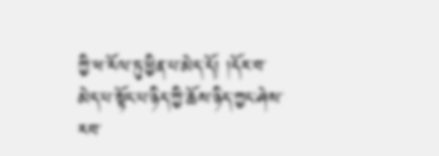ཀྱི་ཕ་རོལ་ཏུ་ཕྱིན་པ་མེད་དོ། །དོར་བ་མེད་པ་སྟོང་པ་ཉིད་ཀྱི་ཆོས་ཉིད་ཀྱང་ཤེས་རབ་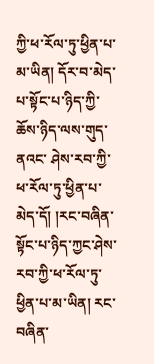ཀྱི་ཕ་རོལ་ཏུ་ཕྱིན་པ་མ་ཡིན། དོར་བ་མེད་པ་སྟོང་པ་ཉིད་ཀྱི་ཆོས་ཉིད་ལས་གུད་ནའང་ ཤེས་རབ་ཀྱི་ཕ་རོལ་ཏུ་ཕྱིན་པ་མེད་དོ། །རང་བཞིན་སྟོང་པ་ཉིད་ཀྱང་ཤེས་རབ་ཀྱི་ཕ་རོལ་ཏུ་ཕྱིན་པ་མ་ཡིན། རང་བཞིན་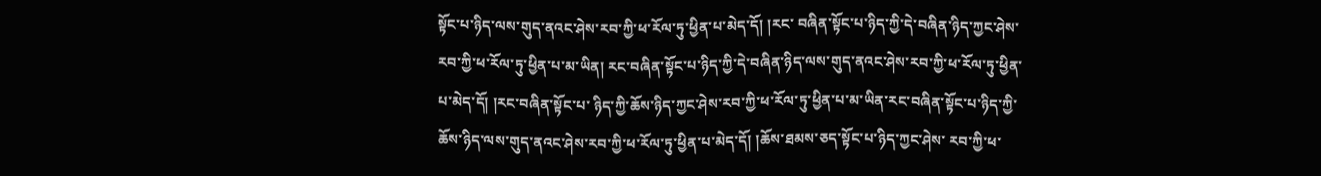སྟོང་པ་ཉིད་ལས་གུད་ནའང་ཤེས་རབ་ཀྱི་ཕ་རོལ་ཏུ་ཕྱིན་པ་མེད་དོ། །རང་ བཞིན་སྟོང་པ་ཉིད་ཀྱི་དེ་བཞིན་ཉིད་ཀྱང་ཤེས་རབ་ཀྱི་ཕ་རོལ་ཏུ་ཕྱིན་པ་མ་ཡིན། རང་བཞིན་སྟོང་པ་ཉིད་ཀྱི་དེ་བཞིན་ཉིད་ལས་གུད་ནའང་ཤེས་རབ་ཀྱི་ཕ་རོལ་ཏུ་ཕྱིན་པ་མེད་དོ། །རང་བཞིན་སྟོང་པ་ ཉིད་ཀྱི་ཆོས་ཉིད་ཀྱང་ཤེས་རབ་ཀྱི་ཕ་རོལ་ཏུ་ཕྱིན་པ་མ་ཡིན་རང་བཞིན་སྟོང་པ་ཉིད་ཀྱི་ཆོས་ཉིད་ལས་གུད་ནའང་ཤེས་རབ་ཀྱི་ཕ་རོལ་ཏུ་ཕྱིན་པ་མེད་དོ། །ཆོས་ཐམས་ཅད་སྟོང་པ་ཉིད་ཀྱང་ཤེས་ རབ་ཀྱི་ཕ་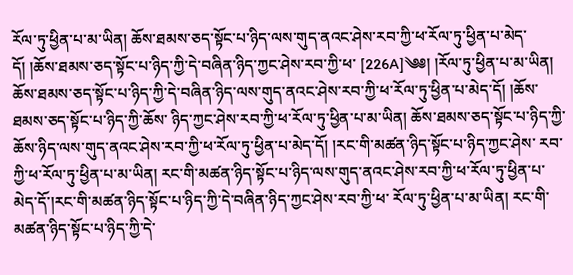རོལ་ཏུ་ཕྱིན་པ་མ་ཡིན། ཆོས་ཐམས་ཅད་སྟོང་པ་ཉིད་ལས་གུད་ནའང་ཤེས་རབ་ཀྱི་ཕ་རོལ་ཏུ་ཕྱིན་པ་མེད་དོ། །ཆོས་ཐམས་ཅད་སྟོང་པ་ཉིད་ཀྱི་དེ་བཞིན་ཉིད་ཀྱང་ཤེས་རབ་ཀྱི་ཕ་ [226A]༄༅། །རོལ་ཏུ་ཕྱིན་པ་མ་ཡིན། ཆོས་ཐམས་ཅད་སྟོང་པ་ཉིད་ཀྱི་དེ་བཞིན་ཉིད་ལས་གུད་ནའང་ཤེས་རབ་ཀྱི་ཕ་རོལ་ཏུ་ཕྱིན་པ་མེད་དོ། །ཆོས་ཐམས་ཅད་སྟོང་པ་ཉིད་ཀྱི་ཆོས་ ཉིད་ཀྱང་ཤེས་རབ་ཀྱི་ཕ་རོལ་ཏུ་ཕྱིན་པ་མ་ཡིན། ཆོས་ཐམས་ཅད་སྟོང་པ་ཉིད་ཀྱི་ཆོས་ཉིད་ལས་གུད་ནའང་ཤེས་རབ་ཀྱི་ཕ་རོལ་ཏུ་ཕྱིན་པ་མེད་དོ། །རང་གི་མཚན་ཉིད་སྟོང་པ་ཉིད་ཀྱང་ཤེས་ རབ་ཀྱི་ཕ་རོལ་ཏུ་ཕྱིན་པ་མ་ཡིན། རང་གི་མཚན་ཉིད་སྟོང་པ་ཉིད་ལས་གུད་ནའང་ཤེས་རབ་ཀྱི་ཕ་རོལ་ཏུ་ཕྱིན་པ་མེད་དོ་།རང་གི་མཚན་ཉིད་སྟོང་པ་ཉིད་ཀྱི་དེ་བཞིན་ཉིད་ཀྱང་ཤེས་རབ་ཀྱི་ཕ་ རོལ་ཏུ་ཕྱིན་པ་མ་ཡིན། རང་གི་མཚན་ཉིད་སྟོང་པ་ཉིད་ཀྱི་དེ་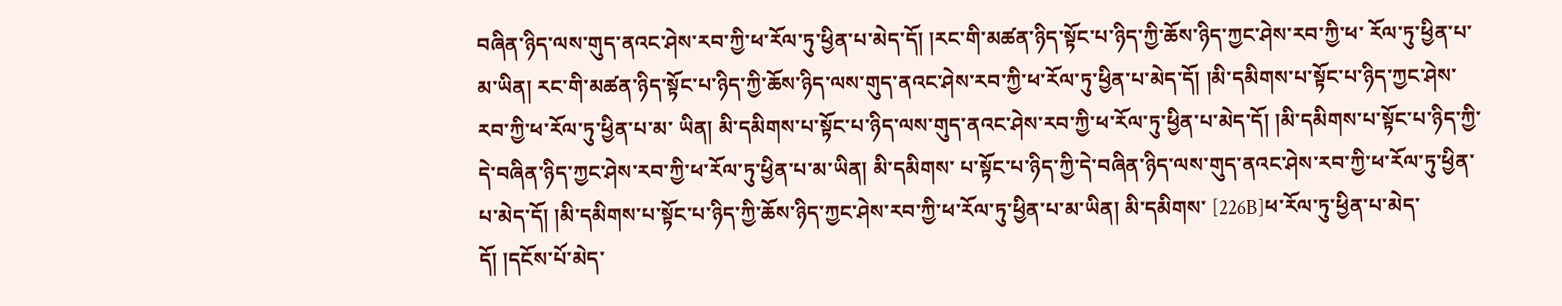བཞིན་ཉིད་ལས་གུད་ནའང་ཤེས་རབ་ཀྱི་ཕ་རོལ་ཏུ་ཕྱིན་པ་མེད་དོ། །རང་གི་མཚན་ཉིད་སྟོང་པ་ཉིད་ཀྱི་ཆོས་ཉིད་ཀྱང་ཤེས་རབ་ཀྱི་ཕ་ རོལ་ཏུ་ཕྱིན་པ་མ་ཡིན། རང་གི་མཚན་ཉིད་སྟོང་པ་ཉིད་ཀྱི་ཆོས་ཉིད་ལས་གུད་ནའང་ཤེས་རབ་ཀྱི་ཕ་རོལ་ཏུ་ཕྱིན་པ་མེད་དོ། །མི་དམིགས་པ་སྟོང་པ་ཉིད་ཀྱང་ཤེས་རབ་ཀྱི་ཕ་རོལ་ཏུ་ཕྱིན་པ་མ་ ཡིན། མི་དམིགས་པ་སྟོང་པ་ཉིད་ལས་གུད་ནའང་ཤེས་རབ་ཀྱི་ཕ་རོལ་ཏུ་ཕྱིན་པ་མེད་དོ། །མི་དམིགས་པ་སྟོང་པ་ཉིད་ཀྱི་དེ་བཞིན་ཉིད་ཀྱང་ཤེས་རབ་ཀྱི་ཕ་རོལ་ཏུ་ཕྱིན་པ་མ་ཡིན། མི་དམིགས་ པ་སྟོང་པ་ཉིད་ཀྱི་དེ་བཞིན་ཉིད་ལས་གུད་ནའང་ཤེས་རབ་ཀྱི་ཕ་རོལ་ཏུ་ཕྱིན་པ་མེད་དོ། །མི་དམིགས་པ་སྟོང་པ་ཉིད་ཀྱི་ཆོས་ཉིད་ཀྱང་ཤེས་རབ་ཀྱི་ཕ་རོལ་ཏུ་ཕྱིན་པ་མ་ཡིན། མི་དམིགས་ [226B]ཕ་རོལ་ཏུ་ཕྱིན་པ་མེད་དོ། །དངོས་པོ་མེད་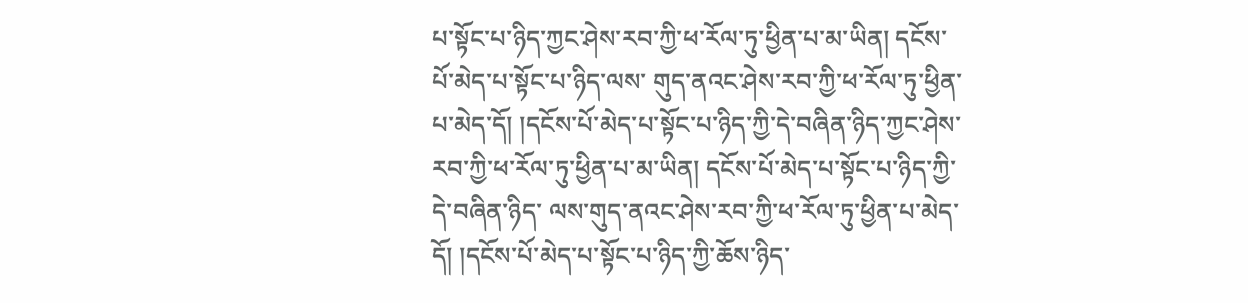པ་སྟོང་པ་ཉིད་ཀྱང་ཤེས་རབ་ཀྱི་ཕ་རོལ་ཏུ་ཕྱིན་པ་མ་ཡིན། དངོས་པོ་མེད་པ་སྟོང་པ་ཉིད་ལས་ གུད་ནའང་ཤེས་རབ་ཀྱི་ཕ་རོལ་ཏུ་ཕྱིན་པ་མེད་དོ། །དངོས་པོ་མེད་པ་སྟོང་པ་ཉིད་ཀྱི་དེ་བཞིན་ཉིད་ཀྱང་ཤེས་རབ་ཀྱི་ཕ་རོལ་ཏུ་ཕྱིན་པ་མ་ཡིན། དངོས་པོ་མེད་པ་སྟོང་པ་ཉིད་ཀྱི་དེ་བཞིན་ཉིད་ ལས་གུད་ནའང་ཤེས་རབ་ཀྱི་ཕ་རོལ་ཏུ་ཕྱིན་པ་མེད་དོ། །དངོས་པོ་མེད་པ་སྟོང་པ་ཉིད་ཀྱི་ཆོས་ཉིད་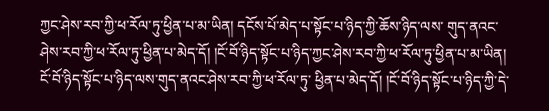ཀྱང་ཤེས་རབ་ཀྱི་ཕ་རོལ་ཏུ་ཕྱིན་པ་མ་ཡིན། དངོས་པོ་མེད་པ་སྟོང་པ་ཉིད་ཀྱི་ཆོས་ཉིད་ལས་ གུད་ནའང་ཤེས་རབ་ཀྱི་ཕ་རོལ་ཏུ་ཕྱིན་པ་མེད་དོ། །ངོ་བོ་ཉིད་སྟོང་པ་ཉིད་ཀྱང་ཤེས་རབ་ཀྱི་ཕ་རོལ་ཏུ་ཕྱིན་པ་མ་ཡིན། ངོ་བོ་ཉིད་སྟོང་པ་ཉིད་ལས་གུད་ནའང་ཤེས་རབ་ཀྱི་ཕ་རོལ་ཏུ་ ཕྱིན་པ་མེད་དོ། །ངོ་བོ་ཉིད་སྟོང་པ་ཉིད་ཀྱི་དེ་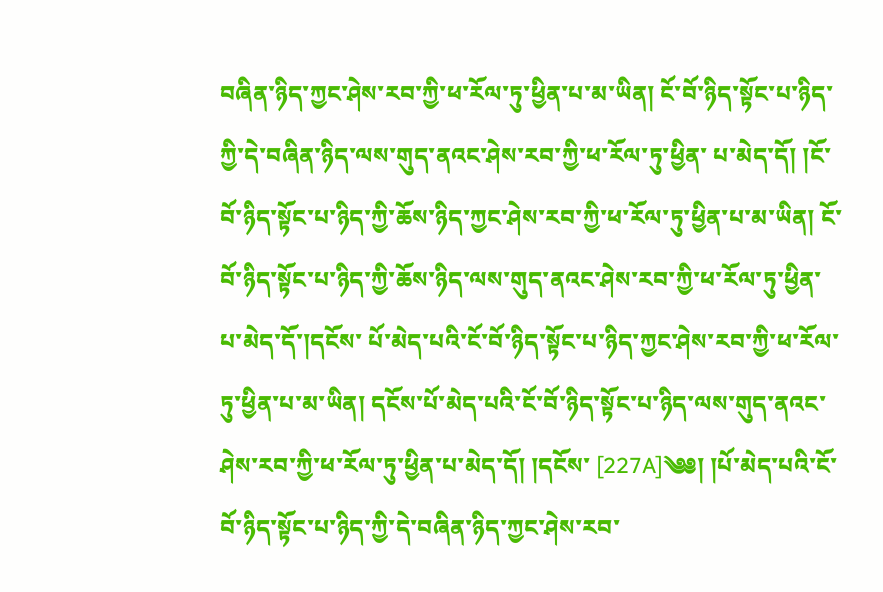བཞིན་ཉིད་ཀྱང་ཤེས་རབ་ཀྱི་ཕ་རོལ་ཏུ་ཕྱིན་པ་མ་ཡིན། ངོ་བོ་ཉིད་སྟོང་པ་ཉིད་ཀྱི་དེ་བཞིན་ཉིད་ལས་གུད་ནའང་ཤེས་རབ་ཀྱི་ཕ་རོལ་ཏུ་ཕྱིན་ པ་མེད་དོ། །ངོ་བོ་ཉིད་སྟོང་པ་ཉིད་ཀྱི་ཆོས་ཉིད་ཀྱང་ཤེས་རབ་ཀྱི་ཕ་རོལ་ཏུ་ཕྱིན་པ་མ་ཡིན། ངོ་བོ་ཉིད་སྟོང་པ་ཉིད་ཀྱི་ཆོས་ཉིད་ལས་གུད་ནའང་ཤེས་རབ་ཀྱི་ཕ་རོལ་ཏུ་ཕྱིན་པ་མེད་དོ་།དངོས་ པོ་མེད་པའི་ངོ་བོ་ཉིད་སྟོང་པ་ཉིད་ཀྱང་ཤེས་རབ་ཀྱི་ཕ་རོལ་ཏུ་ཕྱིན་པ་མ་ཡིན། དངོས་པོ་མེད་པའི་ངོ་བོ་ཉིད་སྟོང་པ་ཉིད་ལས་གུད་ནའང་ཤེས་རབ་ཀྱི་ཕ་རོལ་ཏུ་ཕྱིན་པ་མེད་དོ། །དངོས་ [227A]༄༅། །པོ་མེད་པའི་ངོ་བོ་ཉིད་སྟོང་པ་ཉིད་ཀྱི་དེ་བཞིན་ཉིད་ཀྱང་ཤེས་རབ་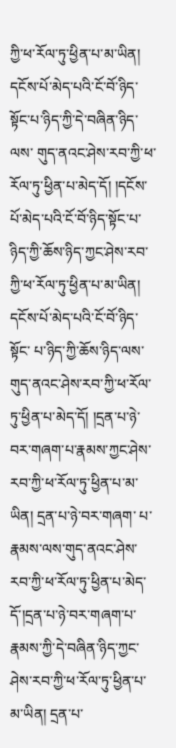ཀྱི་ཕ་རོལ་ཏུ་ཕྱིན་པ་མ་ཡིན། དངོས་པོ་མེད་པའི་ངོ་བོ་ཉིད་སྟོང་པ་ཉིད་ཀྱི་དེ་བཞིན་ཉིད་ལས་ གུད་ནའང་ཤེས་རབ་ཀྱི་ཕ་རོལ་ཏུ་ཕྱིན་པ་མེད་དོ། །དངོས་པོ་མེད་པའི་ངོ་བོ་ཉིད་སྟོང་པ་ཉིད་ཀྱི་ཆོས་ཉིད་ཀྱང་ཤེས་རབ་ཀྱི་ཕ་རོལ་ཏུ་ཕྱིན་པ་མ་ཡིན། དངོས་པོ་མེད་པའི་ངོ་བོ་ཉིད་སྟོང་ པ་ཉིད་ཀྱི་ཆོས་ཉིད་ལས་གུད་ནའང་ཤེས་རབ་ཀྱི་ཕ་རོལ་ཏུ་ཕྱིན་པ་མེད་དོ། །དྲན་པ་ཉེ་བར་གཞག་པ་རྣམས་ཀྱང་ཤེས་རབ་ཀྱི་ཕ་རོལ་ཏུ་ཕྱིན་པ་མ་ཡིན། དྲན་པ་ཉེ་བར་གཞག་ པ་རྣམས་ལས་གུད་ནའང་ཤེས་རབ་ཀྱི་ཕ་རོལ་ཏུ་ཕྱིན་པ་མེད་དོ་།དྲན་པ་ཉེ་བར་གཞག་པ་རྣམས་ཀྱི་དེ་བཞིན་ཉིད་ཀྱང་ཤེས་རབ་ཀྱི་ཕ་རོལ་ཏུ་ཕྱིན་པ་མ་ཡིན། དྲན་པ་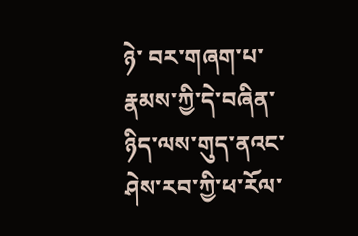ཉེ་ བར་གཞག་པ་རྣམས་ཀྱི་དེ་བཞིན་ཉིད་ལས་གུད་ནའང་ཤེས་རབ་ཀྱི་ཕ་རོལ་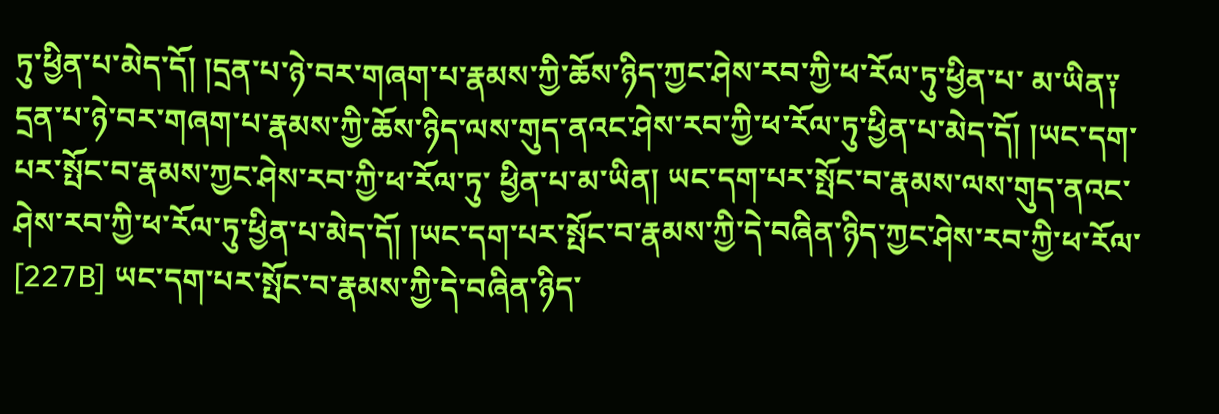ཏུ་ཕྱིན་པ་མེད་དོ། །དྲན་པ་ཉེ་བར་གཞག་པ་རྣམས་ཀྱི་ཆོས་ཉིད་ཀྱང་ཤེས་རབ་ཀྱི་ཕ་རོལ་ཏུ་ཕྱིན་པ་ མ་ཡིན༑ དྲན་པ་ཉེ་བར་གཞག་པ་རྣམས་ཀྱི་ཆོས་ཉིད་ལས་གུད་ནའང་ཤེས་རབ་ཀྱི་ཕ་རོལ་ཏུ་ཕྱིན་པ་མེད་དོ། །ཡང་དག་པར་སྤོང་བ་རྣམས་ཀྱང་ཤེས་རབ་ཀྱི་ཕ་རོལ་ཏུ་ ཕྱིན་པ་མ་ཡིན། ཡང་དག་པར་སྤོང་བ་རྣམས་ལས་གུད་ནའང་ཤེས་རབ་ཀྱི་ཕ་རོལ་ཏུ་ཕྱིན་པ་མེད་དོ། །ཡང་དག་པར་སྤོང་བ་རྣམས་ཀྱི་དེ་བཞིན་ཉིད་ཀྱང་ཤེས་རབ་ཀྱི་ཕ་རོལ་ [227B] ཡང་དག་པར་སྤོང་བ་རྣམས་ཀྱི་དེ་བཞིན་ཉིད་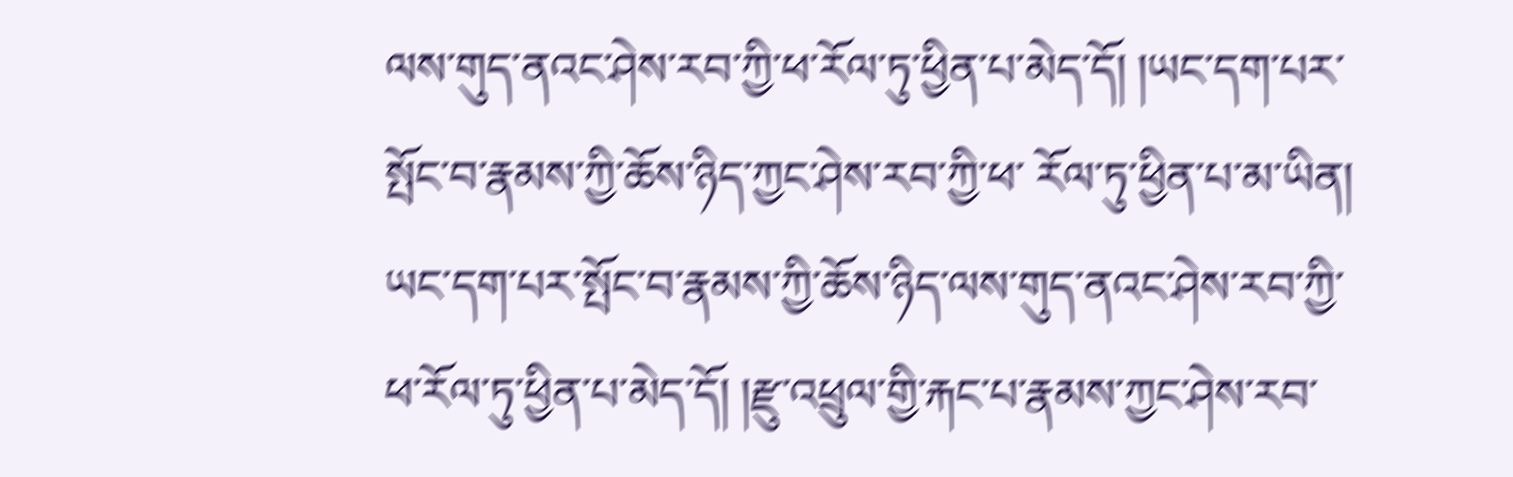ལས་གུད་ནའང་ཤེས་རབ་ཀྱི་ཕ་རོལ་ཏུ་ཕྱིན་པ་མེད་དོ། །ཡང་དག་པར་སྤོང་བ་རྣམས་ཀྱི་ཆོས་ཉིད་ཀྱང་ཤེས་རབ་ཀྱི་ཕ་ རོལ་ཏུ་ཕྱིན་པ་མ་ཡིན། ཡང་དག་པར་སྤོང་བ་རྣམས་ཀྱི་ཆོས་ཉིད་ལས་གུད་ནའང་ཤེས་རབ་ཀྱི་ཕ་རོལ་ཏུ་ཕྱིན་པ་མེད་དོ། །རྫུ་འཕྲུལ་གྱི་རྐང་པ་རྣམས་ཀྱང་ཤེས་རབ་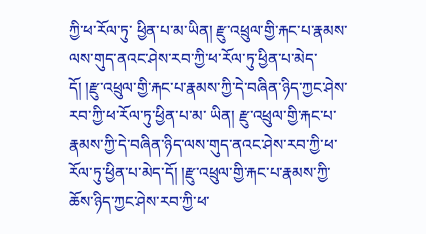ཀྱི་ཕ་རོལ་ཏུ་ ཕྱིན་པ་མ་ཡིན། རྫུ་འཕྲུལ་གྱི་རྐང་པ་རྣམས་ལས་གུད་ནའང་ཤེས་རབ་ཀྱི་ཕ་རོལ་ཏུ་ཕྱིན་པ་མེད་དོ། །རྫུ་འཕྲུལ་གྱི་རྐང་པ་རྣམས་ཀྱི་དེ་བཞིན་ཉིད་ཀྱང་ཤེས་རབ་ཀྱི་ཕ་རོལ་ཏུ་ཕྱིན་པ་མ་ ཡིན། རྫུ་འཕྲུལ་གྱི་རྐང་པ་རྣམས་ཀྱི་དེ་བཞིན་ཉིད་ལས་གུད་ནའང་ཤེས་རབ་ཀྱི་ཕ་རོལ་ཏུ་ཕྱིན་པ་མེད་དོ། །རྫུ་འཕྲུལ་གྱི་རྐང་པ་རྣམས་ཀྱི་ཆོས་ཉིད་ཀྱང་ཤེས་རབ་ཀྱི་ཕ་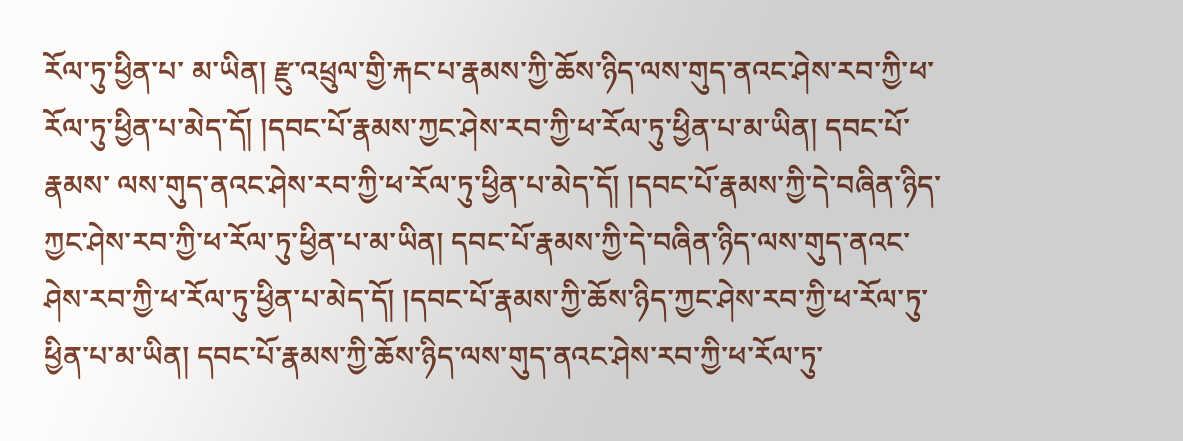རོལ་ཏུ་ཕྱིན་པ་ མ་ཡིན། རྫུ་འཕྲུལ་གྱི་རྐང་པ་རྣམས་ཀྱི་ཆོས་ཉིད་ལས་གུད་ནའང་ཤེས་རབ་ཀྱི་ཕ་རོལ་ཏུ་ཕྱིན་པ་མེད་དོ། །དབང་པོ་རྣམས་ཀྱང་ཤེས་རབ་ཀྱི་ཕ་རོལ་ཏུ་ཕྱིན་པ་མ་ཡིན། དབང་པོ་རྣམས་ ལས་གུད་ནའང་ཤེས་རབ་ཀྱི་ཕ་རོལ་ཏུ་ཕྱིན་པ་མེད་དོ། །དབང་པོ་རྣམས་ཀྱི་དེ་བཞིན་ཉིད་ཀྱང་ཤེས་རབ་ཀྱི་ཕ་རོལ་ཏུ་ཕྱིན་པ་མ་ཡིན། དབང་པོ་རྣམས་ཀྱི་དེ་བཞིན་ཉིད་ལས་གུད་ནའང་ ཤེས་རབ་ཀྱི་ཕ་རོལ་ཏུ་ཕྱིན་པ་མེད་དོ། །དབང་པོ་རྣམས་ཀྱི་ཆོས་ཉིད་ཀྱང་ཤེས་རབ་ཀྱི་ཕ་རོལ་ཏུ་ཕྱིན་པ་མ་ཡིན། དབང་པོ་རྣམས་ཀྱི་ཆོས་ཉིད་ལས་གུད་ནའང་ཤེས་རབ་ཀྱི་ཕ་རོལ་ཏུ་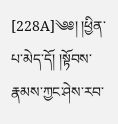[228A]༄༅། །ཕྱིན་པ་མེད་དོ། །སྟོབས་རྣམས་ཀྱང་ཤེས་རབ་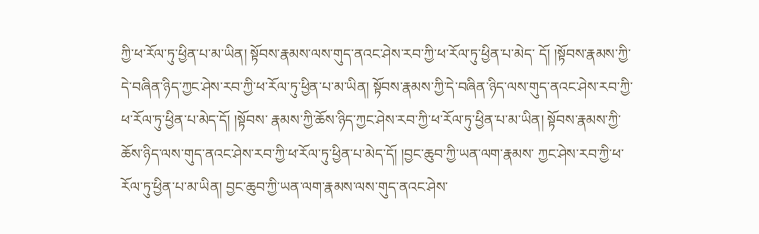ཀྱི་ཕ་རོལ་ཏུ་ཕྱིན་པ་མ་ཡིན། སྟོབས་རྣམས་ལས་གུད་ནའང་ཤེས་རབ་ཀྱི་ཕ་རོལ་ཏུ་ཕྱིན་པ་མེད་ དོ། །སྟོབས་རྣམས་ཀྱི་དེ་བཞིན་ཉིད་ཀྱང་ཤེས་རབ་ཀྱི་ཕ་རོལ་ཏུ་ཕྱིན་པ་མ་ཡིན། སྟོབས་རྣམས་ཀྱི་དེ་བཞིན་ཉིད་ལས་གུད་ནའང་ཤེས་རབ་ཀྱི་ཕ་རོལ་ཏུ་ཕྱིན་པ་མེད་དོ། །སྟོབས་ རྣམས་ཀྱི་ཆོས་ཉིད་ཀྱང་ཤེས་རབ་ཀྱི་ཕ་རོལ་ཏུ་ཕྱིན་པ་མ་ཡིན། སྟོབས་རྣམས་ཀྱི་ཆོས་ཉིད་ལས་གུད་ནའང་ཤེས་རབ་ཀྱི་ཕ་རོལ་ཏུ་ཕྱིན་པ་མེད་དོ། །བྱང་ཆུབ་ཀྱི་ཡན་ལག་རྣམས་ ཀྱང་ཤེས་རབ་ཀྱི་ཕ་རོལ་ཏུ་ཕྱིན་པ་མ་ཡིན། བྱང་ཆུབ་ཀྱི་ཡན་ལག་རྣམས་ལས་གུད་ནའང་ཤེས་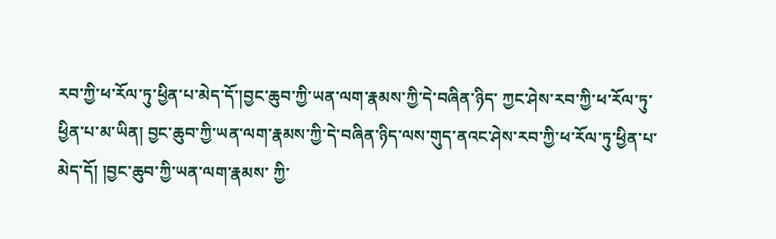རབ་ཀྱི་ཕ་རོལ་ཏུ་ཕྱིན་པ་མེད་དོ་།བྱང་ཆུབ་ཀྱི་ཡན་ལག་རྣམས་ཀྱི་དེ་བཞིན་ཉིད་ ཀྱང་ཤེས་རབ་ཀྱི་ཕ་རོལ་ཏུ་ཕྱིན་པ་མ་ཡིན། བྱང་ཆུབ་ཀྱི་ཡན་ལག་རྣམས་ཀྱི་དེ་བཞིན་ཉིད་ལས་གུད་ནའང་ཤེས་རབ་ཀྱི་ཕ་རོལ་ཏུ་ཕྱིན་པ་མེད་དོ། །བྱང་ཆུབ་ཀྱི་ཡན་ལག་རྣམས་ ཀྱི་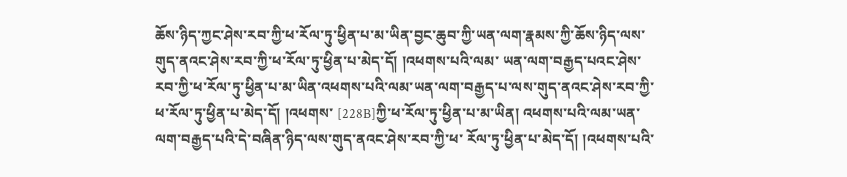ཆོས་ཉིད་ཀྱང་ཤེས་རབ་ཀྱི་ཕ་རོལ་ཏུ་ཕྱིན་པ་མ་ཡིན་བྱང་ཆུབ་ཀྱི་ཡན་ལག་རྣམས་ཀྱི་ཆོས་ཉིད་ལས་གུད་ནའང་ཤེས་རབ་ཀྱི་ཕ་རོལ་ཏུ་ཕྱིན་པ་མེད་དོ། །འཕགས་པའི་ལམ་ ཡན་ལག་བརྒྱད་པའང་ཤེས་རབ་ཀྱི་ཕ་རོལ་ཏུ་ཕྱིན་པ་མ་ཡིན་འཕགས་པའི་ལམ་ཡན་ལག་བརྒྱད་པ་ལས་གུད་ནའང་ཤེས་རབ་ཀྱི་ཕ་རོལ་ཏུ་ཕྱིན་པ་མེད་དོ། །འཕགས་ [228B]ཀྱི་ཕ་རོལ་ཏུ་ཕྱིན་པ་མ་ཡིན། འཕགས་པའི་ལམ་ཡན་ལག་བརྒྱད་པའི་དེ་བཞིན་ཉིད་ལས་གུད་ནའང་ཤེས་རབ་ཀྱི་ཕ་ རོལ་ཏུ་ཕྱིན་པ་མེད་དོ། །འཕགས་པའི་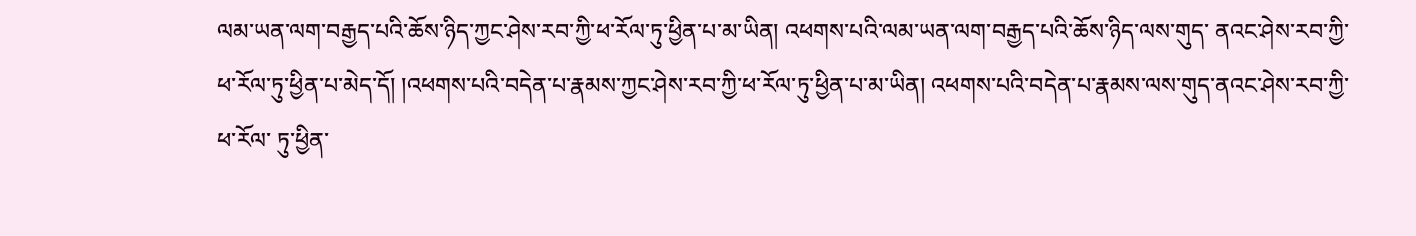ལམ་ཡན་ལག་བརྒྱད་པའི་ཆོས་ཉིད་ཀྱང་ཤེས་རབ་ཀྱི་ཕ་རོལ་ཏུ་ཕྱིན་པ་མ་ཡིན། འཕགས་པའི་ལམ་ཡན་ལག་བརྒྱད་པའི་ཆོས་ཉིད་ལས་གུད་ ནའང་ཤེས་རབ་ཀྱི་ཕ་རོལ་ཏུ་ཕྱིན་པ་མེད་དོ། །འཕགས་པའི་བདེན་པ་རྣམས་ཀྱང་ཤེས་རབ་ཀྱི་ཕ་རོལ་ཏུ་ཕྱིན་པ་མ་ཡིན། འཕགས་པའི་བདེན་པ་རྣམས་ལས་གུད་ནའང་ཤེས་རབ་ཀྱི་ཕ་རོལ་ ཏུ་ཕྱིན་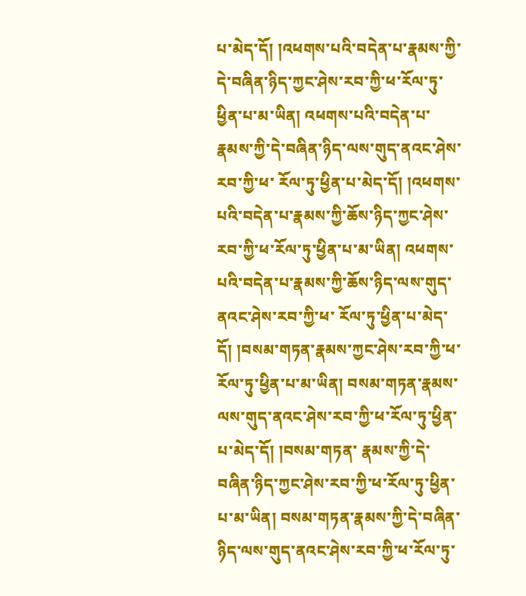པ་མེད་དོ། །འཕགས་པའི་བདེན་པ་རྣམས་ཀྱི་དེ་བཞིན་ཉིད་ཀྱང་ཤེས་རབ་ཀྱི་ཕ་རོལ་ཏུ་ཕྱིན་པ་མ་ཡིན། འཕགས་པའི་བདེན་པ་རྣམས་ཀྱི་དེ་བཞིན་ཉིད་ལས་གུད་ནའང་ཤེས་རབ་ཀྱི་ཕ་ རོལ་ཏུ་ཕྱིན་པ་མེད་དོ། །འཕགས་པའི་བདེན་པ་རྣམས་ཀྱི་ཆོས་ཉིད་ཀྱང་ཤེས་རབ་ཀྱི་ཕ་རོལ་ཏུ་ཕྱིན་པ་མ་ཡིན། འཕགས་པའི་བདེན་པ་རྣམས་ཀྱི་ཆོས་ཉིད་ལས་གུད་ནའང་ཤེས་རབ་ཀྱི་ཕ་ རོལ་ཏུ་ཕྱིན་པ་མེད་དོ། །བསམ་གཏན་རྣམས་ཀྱང་ཤེས་རབ་ཀྱི་ཕ་རོལ་ཏུ་ཕྱིན་པ་མ་ཡིན། བསམ་གཏན་རྣམས་ལས་གུད་ནའང་ཤེས་རབ་ཀྱི་ཕ་རོལ་ཏུ་ཕྱིན་པ་མེད་དོ། །བསམ་གཏན་ རྣམས་ཀྱི་དེ་བཞིན་ཉིད་ཀྱང་ཤེས་རབ་ཀྱི་ཕ་རོལ་ཏུ་ཕྱིན་པ་མ་ཡིན། བསམ་གཏན་རྣམས་ཀྱི་དེ་བཞིན་ཉིད་ལས་གུད་ནའང་ཤེས་རབ་ཀྱི་ཕ་རོལ་ཏུ་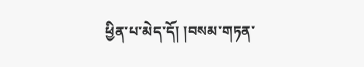ཕྱིན་པ་མེད་དོ། །བསམ་གཏན་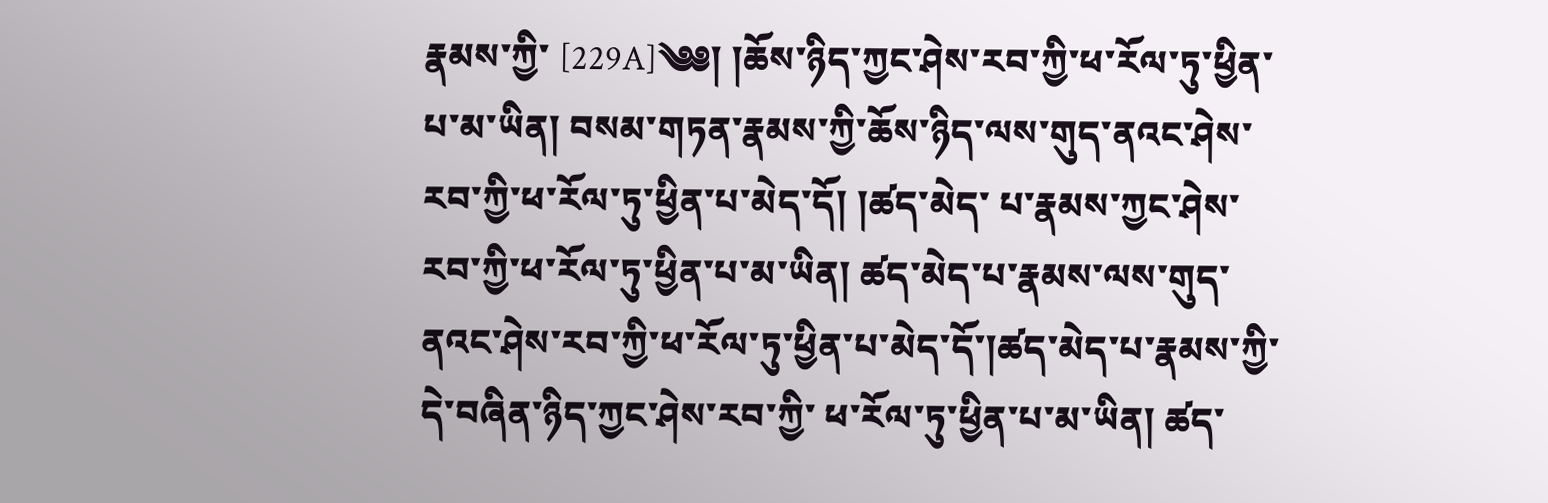རྣམས་ཀྱི་ [229A]༄༅། །ཆོས་ཉིད་ཀྱང་ཤེས་རབ་ཀྱི་ཕ་རོལ་ཏུ་ཕྱིན་པ་མ་ཡིན། བསམ་གཏན་རྣམས་ཀྱི་ཆོས་ཉིད་ལས་གུད་ནའང་ཤེས་རབ་ཀྱི་ཕ་རོལ་ཏུ་ཕྱིན་པ་མེད་དོ། །ཚད་མེད་ པ་རྣམས་ཀྱང་ཤེས་རབ་ཀྱི་ཕ་རོལ་ཏུ་ཕྱིན་པ་མ་ཡིན། ཚད་མེད་པ་རྣམས་ལས་གུད་ནའང་ཤེས་རབ་ཀྱི་ཕ་རོལ་ཏུ་ཕྱིན་པ་མེད་དོ་།ཚད་མེད་པ་རྣམས་ཀྱི་དེ་བཞིན་ཉིད་ཀྱང་ཤེས་རབ་ཀྱི་ ཕ་རོལ་ཏུ་ཕྱིན་པ་མ་ཡིན། ཚད་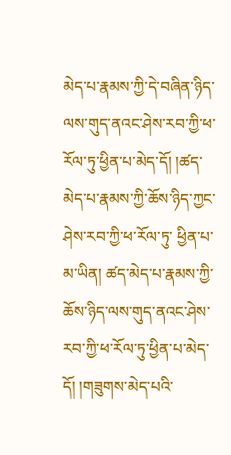མེད་པ་རྣམས་ཀྱི་དེ་བཞིན་ཉིད་ལས་གུད་ནའང་ཤེས་རབ་ཀྱི་ཕ་རོལ་ཏུ་ཕྱིན་པ་མེད་དོ། །ཚད་མེད་པ་རྣམས་ཀྱི་ཆོས་ཉིད་ཀྱང་ཤེས་རབ་ཀྱི་ཕ་རོལ་ཏུ་ ཕྱིན་པ་མ་ཡིན། ཚད་མེད་པ་རྣམས་ཀྱི་ཆོས་ཉིད་ལས་གུད་ནའང་ཤེས་རབ་ཀྱི་ཕ་རོལ་ཏུ་ཕྱིན་པ་མེད་དོ། །གཟུགས་མེད་པའི་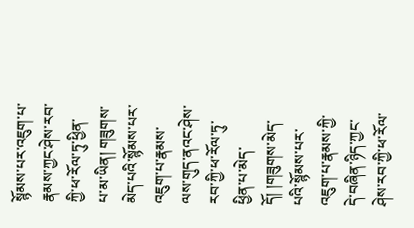སྙོམས་པར་འཇུག་པ་རྣམས་ཀྱང་ཤེས་རབ་ཀྱི་ཕ་རོལ་ཏུ་ཕྱིན་ པ་མ་ཡིན། གཟུགས་མེད་པའི་སྙོམས་པར་འཇུག་པ་རྣམས་ལས་གུད་ནའང་ཤེས་རབ་ཀྱི་ཕ་རོལ་ཏུ་ཕྱིན་པ་མེད་དོ། །གཟུགས་མེད་པའི་སྙོམས་པར་འཇུག་པ་རྣམས་ཀྱི་དེ་བཞིན་ཉིད་ཀྱང་ ཤེས་རབ་ཀྱི་ཕ་རོལ་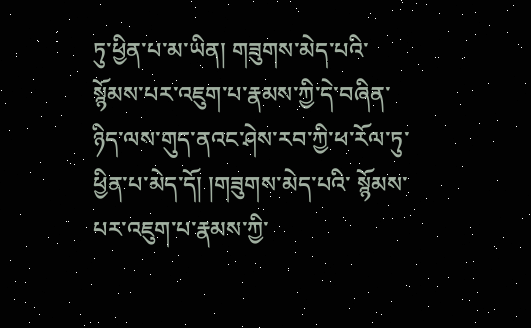ཏུ་ཕྱིན་པ་མ་ཡིན། གཟུགས་མེད་པའི་སྙོམས་པར་འཇུག་པ་རྣམས་ཀྱི་དེ་བཞིན་ཉིད་ལས་གུད་ནའང་ཤེས་རབ་ཀྱི་ཕ་རོལ་ཏུ་ཕྱིན་པ་མེད་དོ། །གཟུགས་མེད་པའི་ སྙོམས་པར་འཇུག་པ་རྣམས་ཀྱི་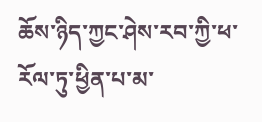ཆོས་ཉིད་ཀྱང་ཤེས་རབ་ཀྱི་ཕ་རོལ་ཏུ་ཕྱིན་པ་མ་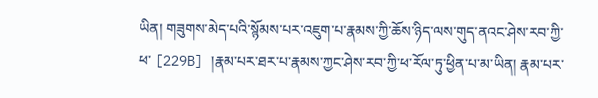ཡིན། གཟུགས་མེད་པའི་སྙོམས་པར་འཇུག་པ་རྣམས་ཀྱི་ཆོས་ཉིད་ལས་གུད་ནའང་ཤེས་རབ་ཀྱི་ཕ་ [229B] །རྣམ་པར་ཐར་པ་རྣམས་ཀྱང་ཤེས་རབ་ཀྱི་ཕ་རོལ་ཏུ་ཕྱིན་པ་མ་ཡིན། རྣམ་པར་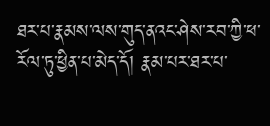ཐར་པ་རྣམས་ལས་གུད་ནའང་ཤེས་རབ་ཀྱི་ཕ་རོལ་ཏུ་ཕྱིན་པ་མེད་དོ། རྣམ་པར་ཐར་པ་